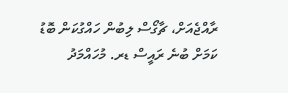ރާއްޖެއަށް، ޗާގޯސް ލިބުން ހައްގުކަން ބޮޑު ކަމަށް ބުނެ ރައީސް ޑރ. މުހައްމަދު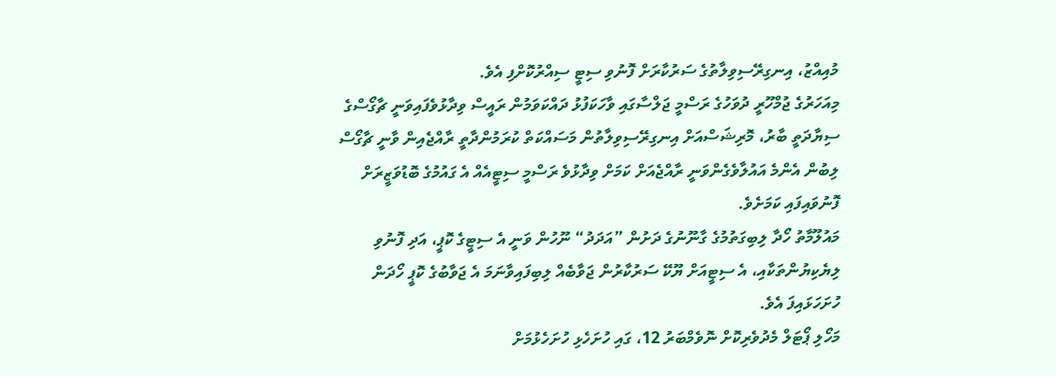މުއިއްޒު، އިނގިރޭސިވިލާތުގެ ސަރުކާރަށް ފޮނުވި ސިޓީ ސިއްރުކޮށްފި އެވެ.
މިއަހަރުގެ ޖުމްހޫރީ ދުވަހުގެ ރަސްމީ ޖަލްސާގައި ވާހަކަފުޅު ދައްކަވަމުން ރައީސް ވިދާޅުވެފައިވަނީ ޗާގޯސްގެ ސިޔާދަތީ ބާރު، މޮރިޝަސްއަށް އިނގިރޭސިވިލާތުން މަސައްކަތް ކުރަމުންދާތީ ރާއްޖެއިން ވާނީ ޗާގޯސް ލިބުން އެންމެ އައުލާވެގެންވަނީ ރާއްޖެއަށް ކަމަށް ވިދާޅުވެ ރަސްމީ ސިޓީއެއް އެ ގައުމުގެ ބޮޑުވަޒީރަށް ފޮނުވައިފައި ކަމަށެވެ.
މައުލޫމާތު ހޯދާ ލިބިގަތުމުގެ ގާނޫނުގެ ދަށުން ”އަދަދު“ ނޫހުން ވަނީ އެ ސިޓީގެ ކޮޕީ، އަދި ފޮނުވި ލިޔެކިޔުންތަކާއި، އެ ސިޓީއަށް ޔޫކޭ ސަރުކާރުން ޖަވާބެއް ލިބިފައިވާނަމަ އެ ޖަވާބުގެ ކޮޕީ ހޯދަން ހުށަހަޅައިފަ އެވެ.
މަހޯލި ޕޯޓަލް މެދުވެރިކޮށް ނޮވެމްބަރު 12، ގައި ހުށަހެޅި ހުށަހެޅުމަށް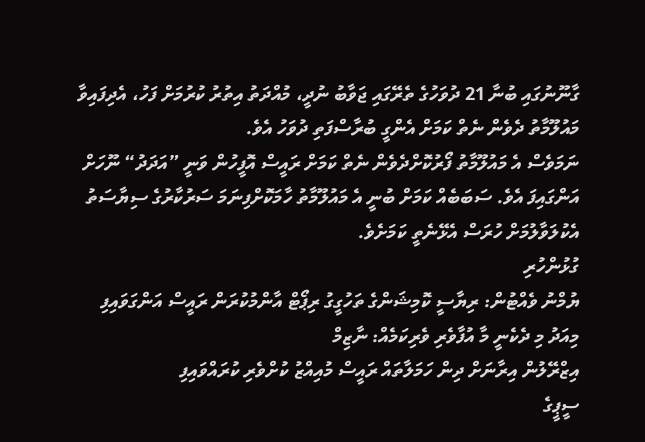ގާނޫނުގައި ބުނާ 21 ދުވަހުގެ ތެރޭގައި ޖަވާބު ނުދީ، މުއްދަތު އިތުރު ކުރުމަށް ފަހު، އެދިފައިވާ މައުލޫމާތު ދެވެން ނެތް ކަމަށް އެންގީ ބުރާސްފަތި ދުވަހު އެވެ.
ނަމަވެސް އެ މައުލޫމާތު ފޯރުކޮށްދެވެން ނެތް ކަމަށް ރައީސް އޮފީހުން ވަނީ ”އަދަދު“ ނޫހަށް އަންގައިފަ އެވެ. ސަބަބެއް ކަމަށް ބުނީ އެ މައުލޫމާތު ހާމަކޮށްފިނަމަ ސަރުކާރުގެ ސިޔާސަތު އެކުލަވާލުމަށް ހުރަސް އެޅޭނެތީ ކަމަށެވެ.
ގުޅުންހުރި
ޔުމްނު ވެއްޓުން: ރިޔާސީ ކޮމިޝަންގެ ތަހުގީގު ރިޕޯޓް އާންމުކުރަން ރައީސް އަންގަވައިފި
މިއަދު މި ދެކެނީ މާ އުފާވެރި ވެރިކަމެއް: ނާޒިމް
އިޒްރޭލުން އިރާނަށް ދިން ހަމަލާތައް ރައީސް މުއިއްޒު ކުށްވެރި ކުރައްވައިފި
ސީޕީގެ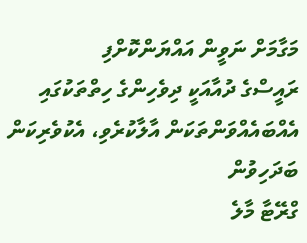މަގާމަށް ނަވީން އައްޔަންކޮށްފި
ރައީސްގެ ދުއާއަކީ ދިވެހިންގެ ހިތްތަކުގައި އެއްބައެއްވަންތަކަން އާލާކުރެވި، އެކުވެރިކަން ބަދަހިވުން
ގްރޭޓާ މާލެ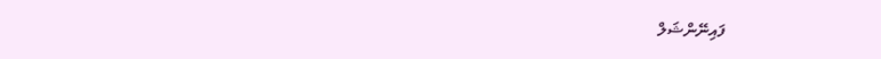ފައިނޭންޝަލް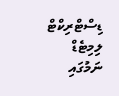ޑިސްޓްރިކްޓް ލިމިޓެޑް ނަމުގައި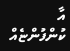އާ ކުންފުންޏެއް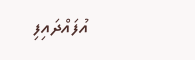އުފައްދައިފި